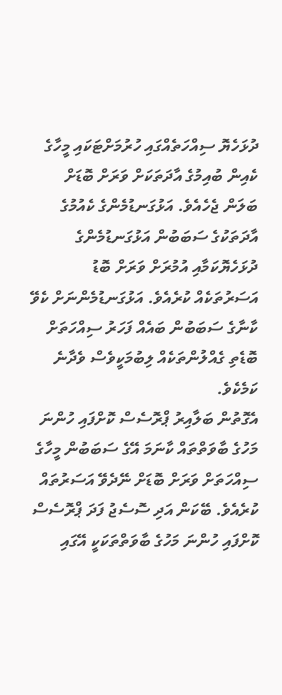ދުޅަހެޔޮ ސިއްހަތެއްގައި ހުރުމަށްޓަކައި މީހާގެ ކެއިން ބުއިމުގެ އާދަތަކަށް ވަރަށް ބޮޑަށް ބަލަން ޖެހެއެވެ. އަޅުގަނޑުމެންގެ ކެއުމުގެ އާދަތަކުގެ ސަބަބުން އަޅުގަނޑުމެންގެ ދުޅަހެޔޮކަމާއި އުމުރަށް ވަރަށް ބޮޑު އަސަރުތަކެއް ކުރެއެވެ. އަޅުގަނޑުމެންނަށް ކެވޭ ކާނާގެ ސަބަބުން ބައެއް ފަހަރު ސިއްހަތަށް ބޮޑެތި ގެއްލުންތަކެއް ލިބުމަކީވެސް ވެދާނެ ކަމެކެވެ.
އެގޮތުން ބަލާއިރު ޕްރޮސެސް ކޮށްފައި ހުންނަ މަހުގެ ބާވަތްތައް ކާނަމަ އޭގެ ސަބަބުން މީހާގެ ސިއްހަތަށް ވަރަށް ބޮޑަށް ނޭދެވޭ އަސަރުތައް ކުރެއެވެ. ބޭކަން އަދި ސޮސެޖު ފަދަ ޕްރޮސެސް ކޮށްފައި ހުންނަ މަހުގެ ބާވަތްތަކަކީ އޭގައި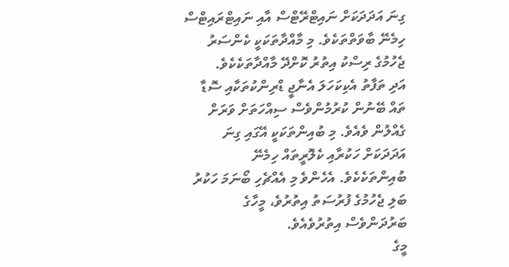ގިނަ އަދަދަކަށް ނައިޓްރޭޓްސް އާއި ނައިޓްރައިޓްސް ހިމެނޭ ބާވަތްތަކެވެ. މި މާއްދާތަކަކީ ކެންސަރު ޖެހުމުގެ ރިސްކު އިތުރު ކޮށްދޭ މާއްދާތަކެކެވެ.
އަދި ތަފާތު އެކިކަހަލަ އެނާޖީ ޑްރިންކުތަކާއި ސޮޑާ ތައް ބޭނުން ކުރުމުންވެސް ސިއްހަތަށް ވަރަށް ގެއްލުން ވެއެވެ. މި ބުއިންތަކަކީ އޭގައި ގިނަ އަދަދަކަށް ހަކުރާއި ކެލޮރީތައް ހިމެނޭ ބުއިންތަކެކެވެ. އެހެންވެ މި އެއްޗެހި ބޯނަމަ ހަކުރު ބަލި ޖެހުމުގެ ފުރުސަތު އިތުރުވެ، މީހާގެ ބަރުދަންވެސް އިތުރުވެއެވެ.
މީގެ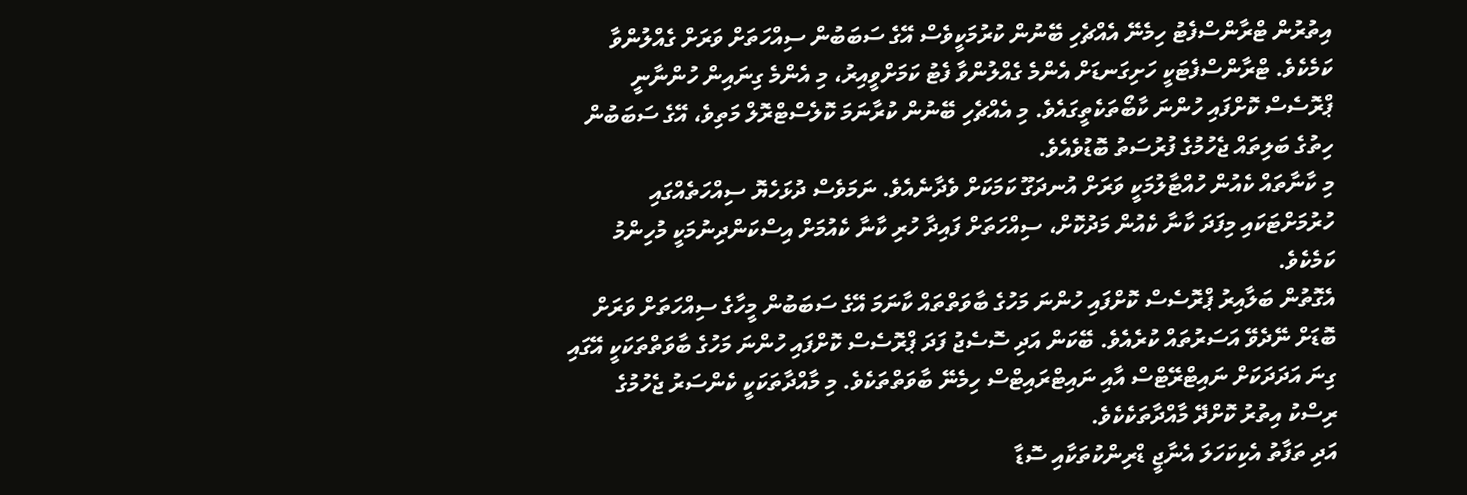އިތުރުން ޓްރާންސްފެޓު ހިމެނޭ އެއްޗެހި ބޭނުން ކުރުމަކީވެސް އޭގެ ސަބަބުން ސިއްހަތަށް ވަރަށް ގެއްލުންވާ ކަމެކެވެ. ޓްރާންސްފެޓަކީ ހަށިގަނޑަށް އެންމެ ގެއްލުންވާ ފެޓު ކަމަށްވީއިރު، މި އެންމެ ގިނައިން ހުންނާނީ ޕްރޮސެސް ކޮށްފައި ހުންނަ ކާބޯތަކެތީގައެވެ. މި އެއްޗެހި ބޭނުން ކުރާނަމަ ކޮލެސްޓްރޮލް މަތިވެ، އޭގެ ސަބަބުން ހިތުގެ ބަލިތައް ޖެހުމުގެ ފުރުސަތު ބޮޑުވެއެވެ.
މި ކާނާތައް ކެއުން ހުއްޓާލުމަކީ ވަރަށް އުނދަގޫ ކަމަކަށް ވެދާނެއެވެ. ނަމަވެސް ދުޅަހެޔޮ ސިއްހަތެއްގައި ހުރުމަށްޓަކައި މިފަދަ ކާނާ ކެއުން މަދުކޮށް، ސިއްހަތަށް ފައިދާ ހުރި ކާނާ ކެއުމަށް އިސްކަންދިނުމަކީ މުހިންމު ކަމެކެވެ.
އެގޮތުން ބަލާއިރު ޕްރޮސެސް ކޮށްފައި ހުންނަ މަހުގެ ބާވަތްތައް ކާނަމަ އޭގެ ސަބަބުން މީހާގެ ސިއްހަތަށް ވަރަށް ބޮޑަށް ނޭދެވޭ އަސަރުތައް ކުރެއެވެ. ބޭކަން އަދި ސޮސެޖު ފަދަ ޕްރޮސެސް ކޮށްފައި ހުންނަ މަހުގެ ބާވަތްތަކަކީ އޭގައި ގިނަ އަދަދަކަށް ނައިޓްރޭޓްސް އާއި ނައިޓްރައިޓްސް ހިމެނޭ ބާވަތްތަކެވެ. މި މާއްދާތަކަކީ ކެންސަރު ޖެހުމުގެ ރިސްކު އިތުރު ކޮށްދޭ މާއްދާތަކެކެވެ.
އަދި ތަފާތު އެކިކަހަލަ އެނާޖީ ޑްރިންކުތަކާއި ސޮޑާ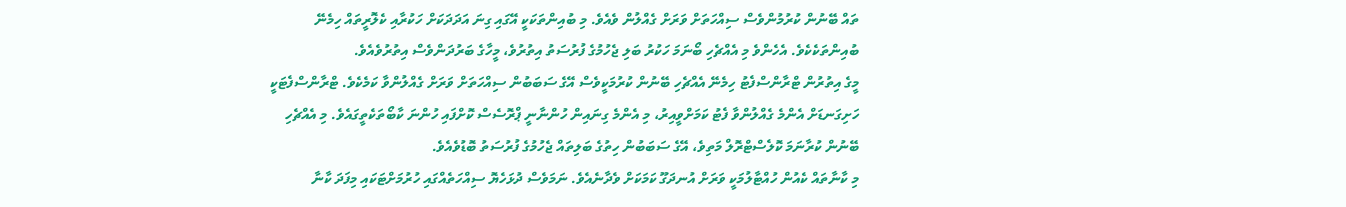ތައް ބޭނުން ކުރުމުންވެސް ސިއްހަތަށް ވަރަށް ގެއްލުން ވެއެވެ. މި ބުއިންތަކަކީ އޭގައި ގިނަ އަދަދަކަށް ހަކުރާއި ކެލޮރީތައް ހިމެނޭ ބުއިންތަކެކެވެ. އެހެންވެ މި އެއްޗެހި ބޯނަމަ ހަކުރު ބަލި ޖެހުމުގެ ފުރުސަތު އިތުރުވެ، މީހާގެ ބަރުދަންވެސް އިތުރުވެއެވެ.
މީގެ އިތުރުން ޓްރާންސްފެޓު ހިމެނޭ އެއްޗެހި ބޭނުން ކުރުމަކީވެސް އޭގެ ސަބަބުން ސިއްހަތަށް ވަރަށް ގެއްލުންވާ ކަމެކެވެ. ޓްރާންސްފެޓަކީ ހަށިގަނޑަށް އެންމެ ގެއްލުންވާ ފެޓު ކަމަށްވީއިރު، މި އެންމެ ގިނައިން ހުންނާނީ ޕްރޮސެސް ކޮށްފައި ހުންނަ ކާބޯތަކެތީގައެވެ. މި އެއްޗެހި ބޭނުން ކުރާނަމަ ކޮލެސްޓްރޮލް މަތިވެ، އޭގެ ސަބަބުން ހިތުގެ ބަލިތައް ޖެހުމުގެ ފުރުސަތު ބޮޑުވެއެވެ.
މި ކާނާތައް ކެއުން ހުއްޓާލުމަކީ ވަރަށް އުނދަގޫ ކަމަކަށް ވެދާނެއެވެ. ނަމަވެސް ދުޅަހެޔޮ ސިއްހަތެއްގައި ހުރުމަށްޓަކައި މިފަދަ ކާނާ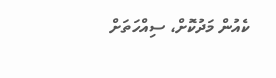ކެއުން މަދުކޮށް، ސިއްހަތަށް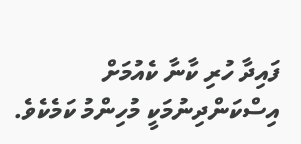ފައިދާ ހުރި ކާނާ ކެއުމަށް އިސްކަންދިނުމަކީ މުހިންމު ކަމެކެވެ.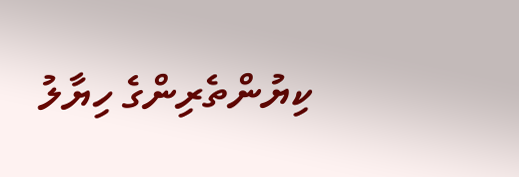ކިޔުންތެރިންގެ ހިޔާލު